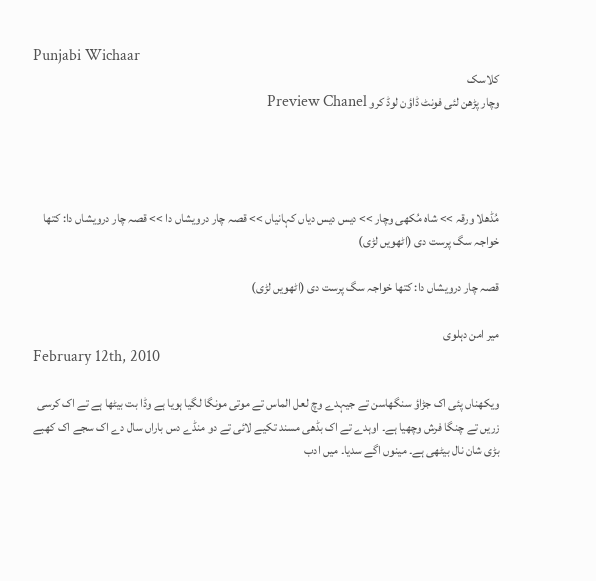Punjabi Wichaar
کلاسک
وچار پڑھن لئی فونٹ ڈاؤن لوڈ کرو Preview Chanel




مُڈھلا ورقہ >> شاہ مُکھی وچار >> دیس دیس دیاں کہانیاں >> قصہ چار درویشاں دا >> قصہ چار درویشاں دا: کتھا خواجہ سگ پرست دی (اٹھویں لڑی)

قصہ چار درویشاں دا: کتھا خواجہ سگ پرست دی (اٹھویں لڑی)

میر امن دہلوی
February 12th, 2010

ویکھناں پئی اک جڑاؤ سنگھاسن تے جیہدے وچ لعل الماس تے موتی مونگا لگیا ہویا ہے وڈا بت بیٹھا ہے تے اک کرسی زریں تے چنگا فرش وچھیا ہے۔ اوہدے تے اک بڈھی مسند تکیے لائی تے دو منڈے دس باراں سال دے اک سجے اک کھبے بڑی شان نال بیٹھی ہے۔ مینوں اگے سدیا۔ میں ادب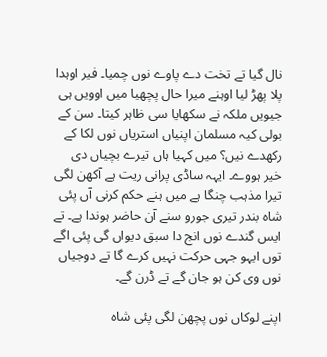نال گیا تے تخت دے پاوے نوں چمیا۔ فیر اوہدا پلا پھڑ لیا اوہنے میرا حال پچھیا میں اوویں ہی جیویں ملکہ نے سکھایا سی ظاہر کیتا۔ سن کے بولی کیہ مسلمان اپنیاں استریاں نوں لکا کے رکھدے نیں؟ میں کہیا ہاں تیرے بچیاں دی خیر ہووے۔ ایہہ ساڈی پرانی ریت ہے آکھن لگی تیرا مذہب چنگا ہے میں ہنے حکم کرنی آں پئی شاہ بندر تیری جورو سنے آن حاضر ہوندا ہے۔ تے ایس گندے نوں انج دا سبق دیواں گی پئی اگے توں ایہو جہی حرکت نہیں کرے گا تے دوجیاں نوں وی کن ہو جان گے تے ڈرن گے۔

اپنے لوکاں نوں پچھن لگی پئی شاہ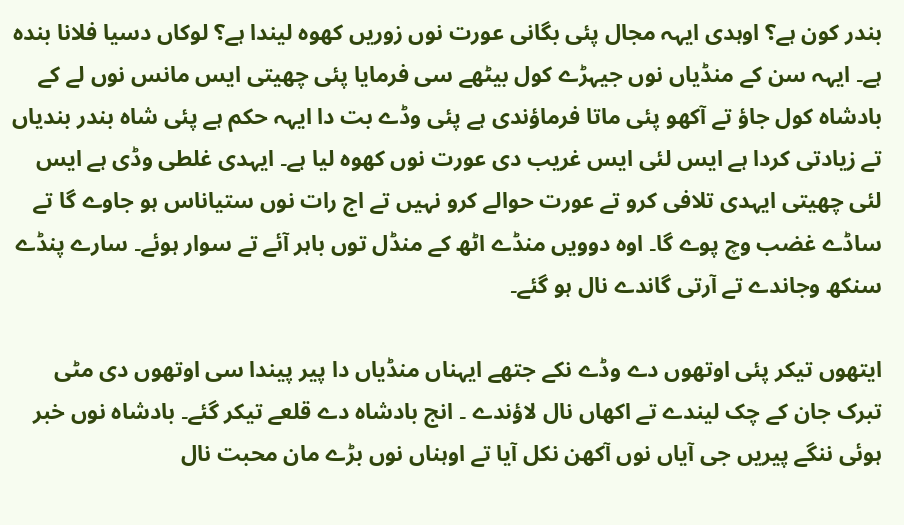بندر کون ہے؟ اوہدی ایہہ مجال پئی بگانی عورت نوں زوریں کھوہ لیندا ہے؟ لوکاں دسیا فلانا بندہ ہے۔ ایہہ سن کے منڈیاں نوں جیہڑے کول بیٹھے سی فرمایا پئی چھیتی ایس مانس نوں لے کے بادشاہ کول جاؤ تے آکھو پئی ماتا فرماؤندی ہے پئی وڈے بت دا ایہہ حکم ہے پئی شاہ بندر بندیاں تے زیادتی کردا ہے ایس لئی ایس غریب دی عورت نوں کھوہ لیا ہے۔ ایہدی غلطی وڈی ہے ایس لئی چھیتی ایہدی تلافی کرو تے عورت حوالے کرو نہیں تے اج رات نوں ستیاناس ہو جاوے گا تے ساڈے غضب وچ پوے گا۔ اوہ دوویں منڈے اٹھ کے منڈل توں باہر آئے تے سوار ہوئے۔ سارے پنڈے سنکھ وجاندے تے آرتی گاندے نال ہو گئے۔

ایتھوں تیکر پئی اوتھوں دے وڈے نکے جتھے ایہناں منڈیاں دا پیر پیندا سی اوتھوں دی مٹی تبرک جان کے چک لیندے تے اکھاں نال لاؤندے ۔ انج بادشاہ دے قلعے تیکر گئے۔ بادشاہ نوں خبر ہوئی ننگے پیریں جی آیاں نوں آکھن نکل آیا تے اوہناں نوں بڑے مان محبت نال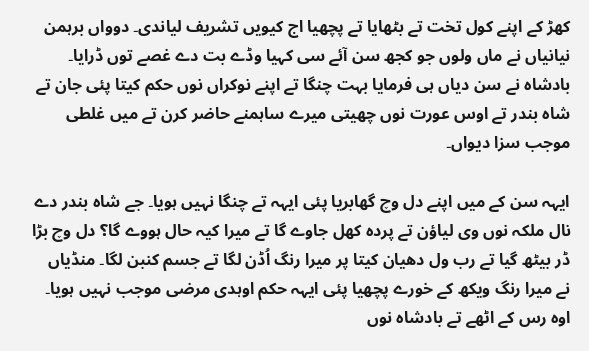کھڑ کے اپنے کول تخت تے بٹھایا تے پچھیا اج کیویں تشریف لیاندی۔ دوواں برہمن نیانیاں نے ماں ولوں جو کجھ سن آئے سی کہیا وڈے بت دے غصے توں ڈرایا۔ بادشاہ نے سن دیاں ہی فرمایا بہت چنگا تے اپنے نوکراں نوں حکم کیتا پئی جان تے شاہ بندر تے اوس عورت نوں چھیتی میرے ساہمنے حاضر کرن تے میں غلطی موجب سزا دیواں۔

ایہہ سن کے میں اپنے دل وچ گھابریا پئی ایہہ تے چنگا نہیں ہویا۔ جے شاہ بندر دے نال ملکہ نوں وی لیاؤن تے پردہ کھل جاوے گا تے میرا کیہ حال ہووے گا؟ دل وچ بڑا ڈر بیٹھ گیا تے رب ول دھیان کیتا پر میرا رنگ اُڈن لگا تے جسم کنبن لگا۔ منڈیاں نے میرا رنگ ویکھ کے خورے پچھیا پئی ایہہ حکم اوہدی مرضی موجب نہیں ہویا۔ اوہ رس کے اٹھے تے بادشاہ نوں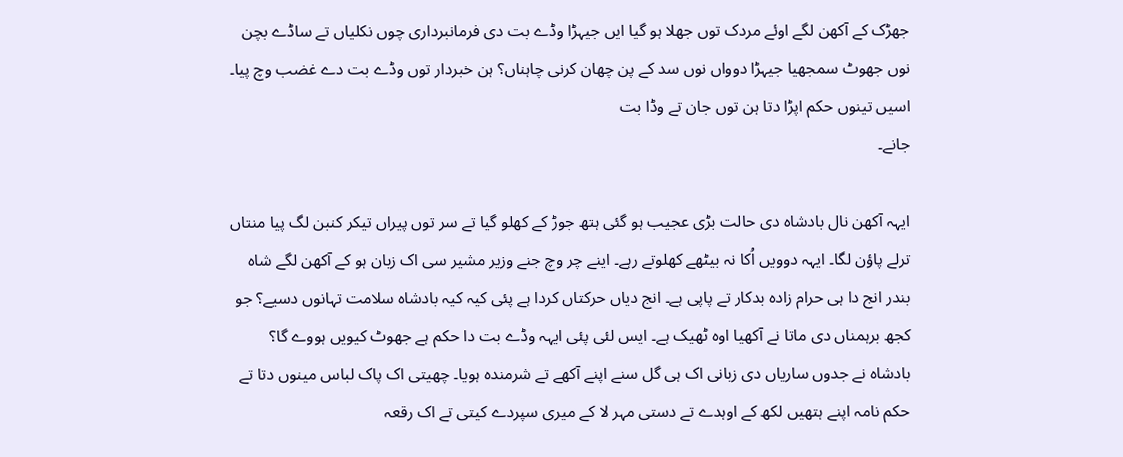جھڑک کے آکھن لگے اوئے مردک توں جھلا ہو گیا ایں جیہڑا وڈے بت دی فرمانبرداری چوں نکلیاں تے ساڈے بچن نوں جھوٹ سمجھیا جیہڑا دوواں نوں سد کے پن چھان کرنی چاہناں؟ ہن خبردار توں وڈے بت دے غضب وچ پیا۔ اسیں تینوں حکم اپڑا دتا ہن توں جان تے وڈا بت
جانے۔

ایہہ آکھن نال بادشاہ دی حالت بڑی عجیب ہو گئی ہتھ جوڑ کے کھلو گیا تے سر توں پیراں تیکر کنبن لگ پیا منتاں ترلے پاؤن لگا۔ ایہہ دوویں اُکا نہ بیٹھے کھلوتے رہے۔ اینے چر وچ جنے وزیر مشیر سی اک زبان ہو کے آکھن لگے شاہ بندر انج دا ہی حرام زادہ بدکار تے پاپی ہے۔ انج دیاں حرکتاں کردا ہے پئی کیہ کیہ بادشاہ سلامت تہانوں دسیے؟ جو کجھ برہمناں دی ماتا نے آکھیا اوہ ٹھیک ہے۔ ایس لئی پئی ایہہ وڈے بت دا حکم ہے جھوٹ کیویں ہووے گا؟ بادشاہ نے جدوں ساریاں دی زبانی اک ہی گل سنے اپنے آکھے تے شرمندہ ہویا۔ چھیتی اک پاک لباس مینوں دتا تے حکم نامہ اپنے ہتھیں لکھ کے اوہدے تے دستی مہر لا کے میری سپردے کیتی تے اک رقعہ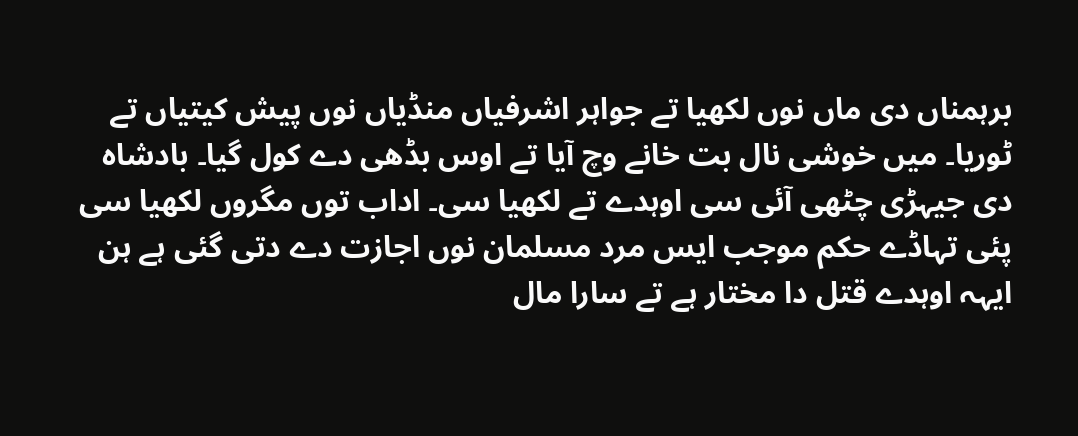برہمناں دی ماں نوں لکھیا تے جواہر اشرفیاں منڈیاں نوں پیش کیتیاں تے ٹوریا۔ میں خوشی نال بت خانے وچ آیا تے اوس بڈھی دے کول گیا۔ بادشاہ دی جیہڑی چٹھی آئی سی اوہدے تے لکھیا سی۔ اداب توں مگروں لکھیا سی پئی تہاڈے حکم موجب ایس مرد مسلمان نوں اجازت دے دتی گئی ہے ہن ایہہ اوہدے قتل دا مختار ہے تے سارا مال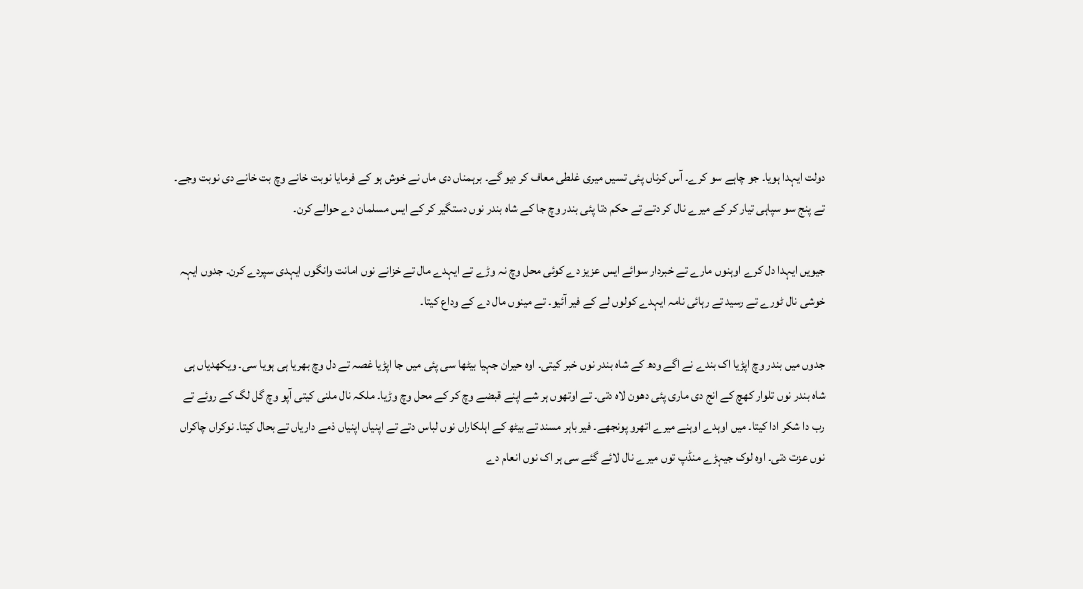دولت ایہدا ہویا۔ جو چاہے سو کرے۔ آس کرناں پئی تسیں میری غلطی معاف کر دیو گے۔ برہمناں دی ماں نے خوش ہو کے فرمایا نوبت خانے وچ بت خانے دی نوبت وجے۔ تے پنج سو سپاہی تیار کر کے میرے نال کر دتے تے حکم دتا پئی بندر وچ جا کے شاہ بندر نوں دستگیر کر کے ایس مسلمان دے حوالے کرن۔

جیویں ایہدا دل کرے اوہنوں مارے تے خبردار سوائے ایس عزیز دے کوئی محل وچ نہ وڑے تے ایہدے مال تے خزانے نوں امانت وانگوں ایہدی سپردے کرن۔ جدوں ایہہ خوشی نال ٹورے تے رسید تے رہائی نامہ ایہدے کولوں لے کے فیر آئیو۔ تے مینوں مال دے کے وداع کیتا۔

جدوں میں بندر وچ اپڑیا اک بندے نے اگے ودھ کے شاہ بندر نوں خبر کیتی۔ اوہ حیران جہیا بیٹھا سی پئی میں جا اپڑیا غصہ تے دل وچ بھریا ہی ہویا سی۔ ویکھدیاں ہی شاہ بندر نوں تلوار کھچ کے انج دی ماری پئی دھون لاہ دتی۔ تے اوتھوں ہر شے اپنے قبضے وچ کر کے محل وچ وڑیا۔ ملکہ نال ملنی کیتی آپو وچ گل لگ کے روئے تے رب دا شکر ادا کیتا۔ میں اوہدے اوہنے میرے اتھرو پونجھے۔ فیر باہر مسند تے بیٹھ کے اہلکاراں نوں لباس دتے تے اپنیاں اپنیاں ذمے داریاں تے بحال کیتا۔ نوکراں چاکراں نوں عزت دتی۔ اوہ لوک جیہڑے منڈپ توں میرے نال لائے گئے سی ہر اک نوں انعام دے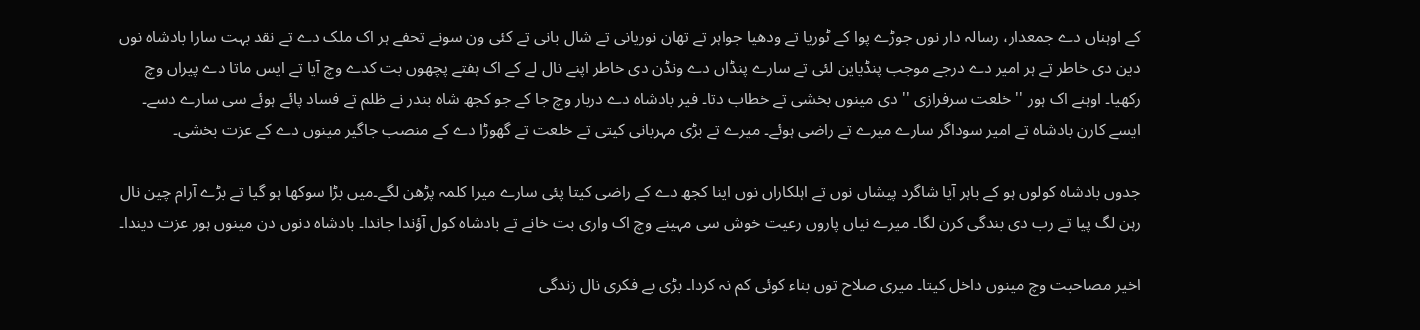کے اوہناں دے جمعدار، رسالہ دار نوں جوڑے پوا کے ٹوریا تے ودھیا جواہر تے تھان نوریانی تے شال بانی تے کئی ون سونے تحفے ہر اک ملک دے تے نقد بہت سارا بادشاہ نوں دین دی خاطر تے ہر امیر دے درجے موجب پنڈیاین لئی تے سارے پنڈاں دے ونڈن دی خاطر اپنے نال لے کے اک ہفتے پچھوں بت کدے وچ آیا تے ایس ماتا دے پیراں وچ رکھیا۔ اوہنے اک ہور '' خلعت سرفرازی '' دی مینوں بخشی تے خطاب دتا۔ فیر بادشاہ دے دربار وچ جا کے جو کجھ شاہ بندر نے ظلم تے فساد پائے ہوئے سی سارے دسے۔ ایسے کارن بادشاہ تے امیر سوداگر سارے میرے تے راضی ہوئے۔ میرے تے بڑی مہربانی کیتی تے خلعت تے گھوڑا دے کے منصب جاگیر مینوں دے کے عزت بخشی۔

جدوں بادشاہ کولوں ہو کے باہر آیا شاگرد پیشاں نوں تے اہلکاراں نوں اینا کجھ دے کے راضی کیتا پئی سارے میرا کلمہ پڑھن لگے۔میں بڑا سوکھا ہو گیا تے بڑے آرام چین نال رہن لگ پیا تے رب دی بندگی کرن لگا۔ میرے نیاں پاروں رعیت خوش سی مہینے وچ اک واری بت خانے تے بادشاہ کول آؤندا جاندا۔ بادشاہ دنوں دن مینوں ہور عزت دیندا۔

اخیر مصاحبت وچ مینوں داخل کیتا۔ میری صلاح توں بناء کوئی کم نہ کردا۔ بڑی بے فکری نال زندگی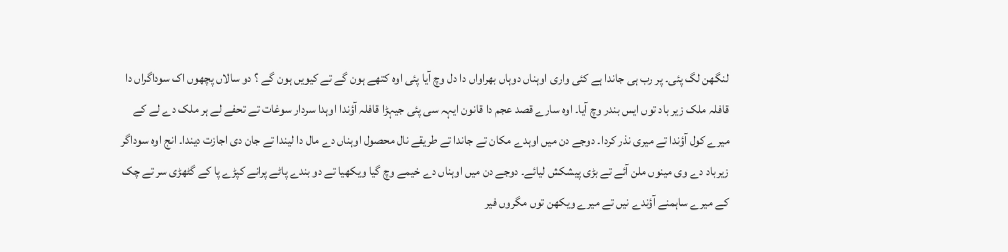لنگھن لگ پئی۔ پر رب ہی جاندا ہے کئی واری اوہناں دوہاں بھراواں دا دل وچ آیا پئی اوہ کتھے ہون گے تے کیویں ہون گے ؟ دو سالاں پچھوں اک سوداگراں دا قافلہ ملک زیر باد توں ایس بندر وچ آیا۔ اوہ سارے قصد عجم دا قانون ایہہ سی پئی جیہڑا قافلہ آؤندا اوہدا سردار سوغات تے تحفے لے ہر ملک دے لے کے میرے کول آؤندا تے میری نذر کردا۔ دوجے دن میں اوہدے مکان تے جاندا تے طریقے نال محصول اوہناں دے مال دا لیندا تے جان دی اجازت دیندا۔ انج اوہ سوداگر زیرباد دے وی مینوں ملن آئے تے بڑی پیشکش لیائے۔ دوجے دن میں اوہناں دے خیمے وچ گیا ویکھیا تے دو بندے پاٹے پرانے کپڑے پا کے گٹھڑی سر تے چک کے میرے ساہمنے آؤندے نیں تے میرے ویکھن توں مگروں فیر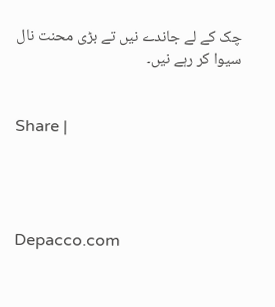چک کے لے جاندے نیں تے بڑی محنت نال سیوا کر رہے نیں۔


Share |




Depacco.com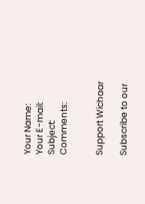Your Name:
Your E-mail:
Subject:
Comments:


Support Wichaar

Subscribe to our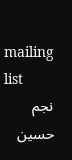mailing list
نجم حسین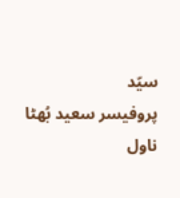سیّد
پروفیسر سعید بُھٹا
ناول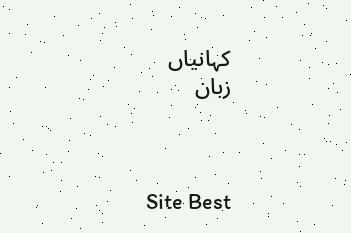کہانیاں
زبان



Site Best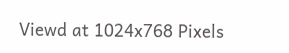Viewd at 1024x768 Pixels